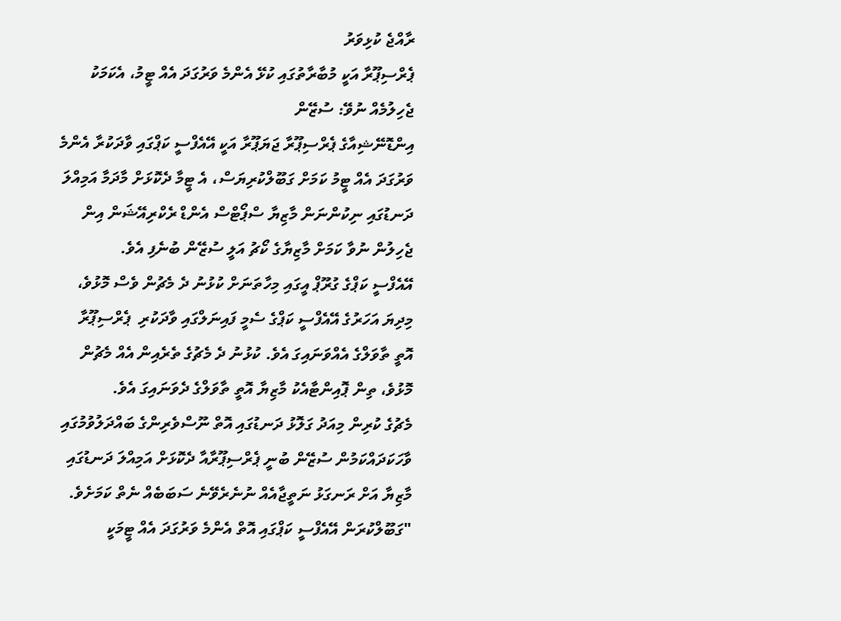ރާއްޖެ ކުޅިވަރު
ޕެރްސިޕޫރާ އަކީ މުބާރާތުގައި ކުޅޭ އެންމެ ވަރުގަދަ އެއް ޓީމު، އެކަމަކު ޖެހިލުމެއް ނުވޭ: ސުޒޭން
އިންޑޮނޭޝިއާގެ ޕެރްސިޕޫރާ ޖަޔަޕޫރާ އަކީ އޭއެފްސީ ކަޕްގައި ވާދަކުރާ އެންމެ ވަރުގަދަ އެއް ޓީމު ކަމަށް ގަބޫލްކުރިޔަސް، އެ ޓީމާ ދެކޮޅަށް މާދަމާ އަމިއްލަ ދަނޑުގައި ނިކުންނަން މާޒިޔާ ސްޕޯޓްސް އެންޑް ރެކްރިއޭޝަން އިން ޖެހިލުން ނުވާ ކަމަށް މާޒިޔާގެ ކޯޗު އަލީ ސުޒޭން ބުނެފި އެވެ.
އޭއެފްސީ ކަޕްގެ ގުރޫޕް އީގައި މިހާތަނަށް ކުޅުނު ދެ މެޗުން ވެސް މޮޅުވެ، މިދިޔަ އަހަރުގެ އޭއެފްސީ ކަޕްގެ ސެމީ ފައިނަލްގައި ވާދަކުރި  ޕެރްސިޕޫރާ އޮތީ ތާވަލްގެ އެއްވަނައިގަ އެވެ. ކުޅުނު ދެ މެޗުގެ ތެރެއިން އެއް މެޗުން މޮޅުވެ، ތިން ޕޮއިންޓާއެކު މާޒިޔާ އޮތީ ތާވަލްގެ ދެވަނައިގަ އެވެ.
މެޗުގެ ކުރިން މިއަދު ގަލޮޅު ދަނޑުގައި އޮތް ނޫސްވެރިންގެ ބައްދަލުވުމުގައި ވާހަކަދައްކަމުން ސުޒޭން ބުނީ ޕެރްސިޕޫރާއާ ދެކޮޅަށް އަމިއްލަ ދަނޑުގައި މާޒިޔާ އަށް ރަނގަޅު ނަތީޖާއެއް ނުނެރެވޭނެ ސަބަބެއް ނެތް ކަމަށެވެ.
"ގަބޫލްކުރަން އޭއެފްސީ ކަޕްގައި އޮތް އެންމެ ވަރުގަދަ އެއް ޓީމަކީ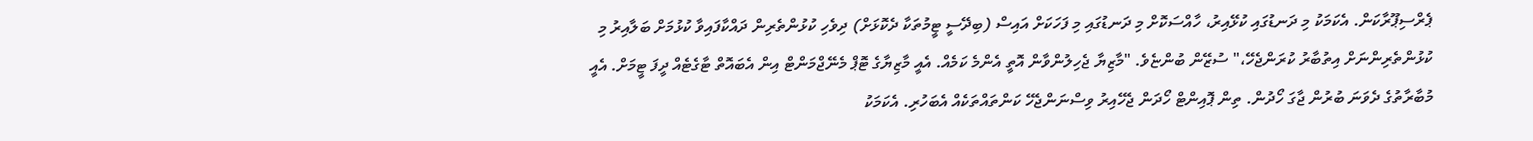ޕެރްސިޕޫރާކަން. އެކަމަކު މި ދަނޑުގައި ކުޅޭއިރު، ހާއްސަކޮށް މި ދަނޑުގައި މި ފަހަކަށް އައިސް (ބިދޭސީ ޓީމުތަކާ ދެކޮޅަށް) ދިވެހި ކުޅުންތެރިން ދައްކާފައިވާ ކުޅުމަށް ބަލާއިރު މި ކުޅުންތެރިންނަށް އިތުބާރު ކުރަންޖެހޭ،" ސުޒޭން ބުންޏެވެ. "މާޒިޔާ ޖެހިލުންވާން އޮތީ އެންމެ ކަމެއް. އެއީ މާޒިޔާގެ ޓޮޕް މެނޭޖްމަންޓް އިން އެބައޮތް ޓާގެޓެއް ދީފަ ޓީމަށް. އެއީ މުބާރާތުގެ ދެވަނަ ބުރުން ޖާގަ ހޯދުން. ތިން ޕޮއިންޓް ހޯދަން ޖެހޭއިރު ވިސްނަންޖެހޭ ކަންތައްތަކެއް އެބަހުރި. އެކަމަކު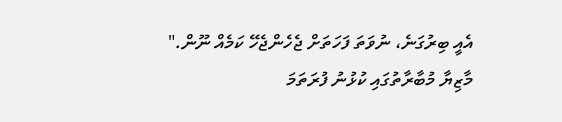އެއީ ބިރުގަނެ، ނުވަތަ ފަހަތަށް ޖެހެންޖެހޭ ކަމެއް ނޫން."
މާޒިޔާ މުބާރާތުގައި ކުޅުނު ފުރަތަމަ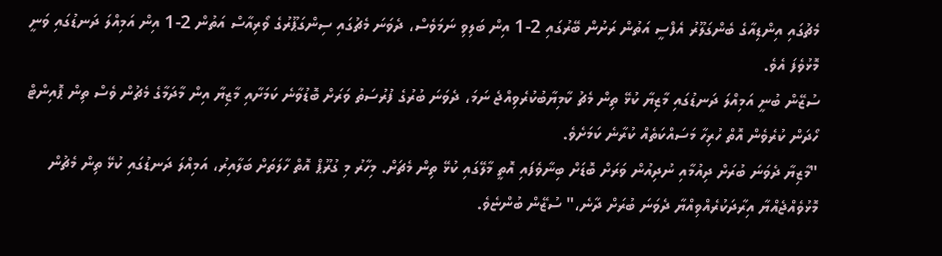މެޗުގައި އިންޑިއާގެ ބެންގަލޫރު އެފްސީ އަތުން ރަށުން ބޭރުގައި 2-1 އިން ބަލިވި ނަމަވެސް، ދެވަނަ މެޗުގައި ސިންގަޕޫރުގެ ވޯރިއާސް އަތުން 2-1 އިން އަމިއްލަ ދަނޑުގައި ވަނީ މޮޅުވެފަ އެވެ.
ސުޒޭން ބުނީ އަމިއްލަ ދަނޑުގައި މާޒިޔާ ކުޅޭ ތިން މެޗު ކާމިޔާބުކުރެވިއްޖެ ނަމަ، ދެވަނަ ބުރުގެ ފުރުސަތު ވަރަށް ބޮޑުވާނެ ކަމަށާއި މާޒިޔާ އިން މާދަމާގެ މެޗުން ވެސް ތިން ޕޮއިންޓް ހޯދަން ކުރެވެން އޮތް ހުރިހާ މަސައްކަތެއް ކުރާނެ ކަމަށެވެ.
"މާޒިޔާ ދެވަނަ ބުރަށް ދިއުމާއި ނުދިއުން ވަރަށް ބޮޑަށް ބިނާވެފައި އޮތީ މާލޭގައި ކުޅޭ ތިން މެޗަށް. މިހާރު މި ގުރޫޕް އޮތް ހާލަތަށް ބަލާއިރު، އަމިއްލަ ދަނޑުގައި ކުޅޭ ތިން މެޗުން މޮޅުވެއްޖެއްޔާ އިރާދަކުރެއްވިއްޔާ ދެވަނަ ބުރަށް ދާނެ،" ސުޒޭން ބުންޏެވެ.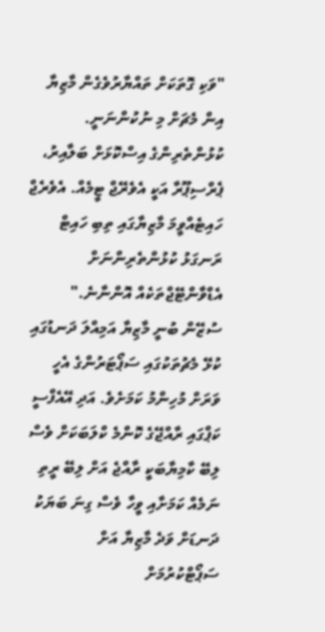"ވަކި ގޮތަކަށް ތައްޔާރުވެގެން މާޒިޔާ އިން މެޗަށް މި ނުކުންނަނީ. ކުޅުންތެރިންގެ އިސްކޮޅަށް ބަލާއިރު، ޕެރްސިޕޫރާ އަކީ އެވެރޭޖް ޓީމެއް. އެވެރެޖް ހައިޓެއްވީމަ މާޒިޔާގައި ތިބި ހައިޓް ރަނގަޅު ކުޅުންތެރިންނަށް އެޑްވާންޓޭޖްތަކެއް އޮންނާނެ."
ސުޒޭން ބުނީ މާޒިޔާ އަމިއްލަ ދަނޑުގައި ކުޅޭ މެޗުތަކުގައި ސަޕޯޓަރުންގެ އެހީ ވަރަށް މުހިންމު ކަމަށެވެ. އަދި އޭއެފްސީ ކަޕްގައި ރާއްޖޭގެ ކޮންމެ ކްލަބަކަށް ވެސް ލިބޭ ކާމިޔާބަކީ ރާއްޖެ އަށް ލިބޭ ރީތި ނަމެއް ކަމަށާއި ވީހާ ވެސް ގިނަ ބަޔަކު ދަނޑަށް ވަދެ މާޒިޔާ އަށް ސަޕޯޓްކުރުމަށް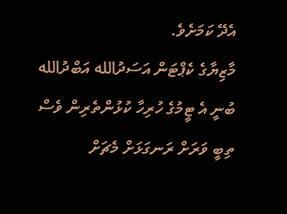އެދޭ ކަމަށެވެ.
މާޒިޔާގެ ކެޕްޓަން އަސަދުالله އަބްދުالله ބުނީ އެ ޓީމުގެ ހުރިހާ ކުޅުންތެރިން ވެސް ތިބީ ވަރަށް ރަނގަޅަށް މެޗަށް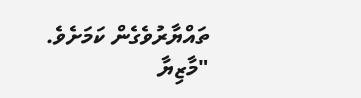ތައްޔާރުވެގެން ކަމަށެވެ.
"މާޒިޔާ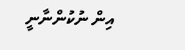އިން ނުކުންނާނީ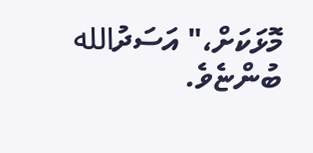މޮޅަކަށް،" އަސަދުالله ބުންޏެވެ.